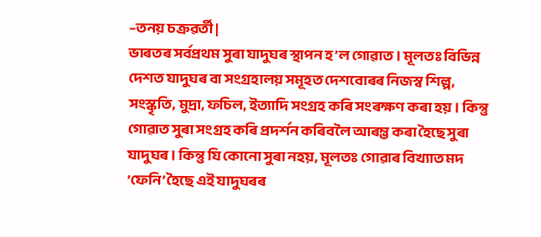–তনয় চক্ৰৱৰ্তী |
ভাৰতৰ সৰ্বপ্ৰথম সুৰা যাদুঘৰ স্থাপন হ’ল গোৱাত। মূলতঃ বিভিন্ন দেশত যাদুঘৰ বা সংগ্ৰহালয় সমূহত দেশবোৰৰ নিজস্ব শিল্প, সংস্কৃতি, মুদ্ৰা, ফচিল, ইত্যাদি সংগ্ৰহ কৰি সংৰক্ষণ কৰা হয়। কিন্তু গোৱাত সুৰা সংগ্ৰহ কৰি প্ৰদৰ্শন কৰিবলৈ আৰম্ভ কৰা হৈছে সুৰা যাদুঘৰ। কিন্তু যি কোনো সুৰা নহয়, মূলতঃ গোৱাৰ বিখ্যাত মদ ‘ফেনি’ হৈছে এই যাদুঘৰৰ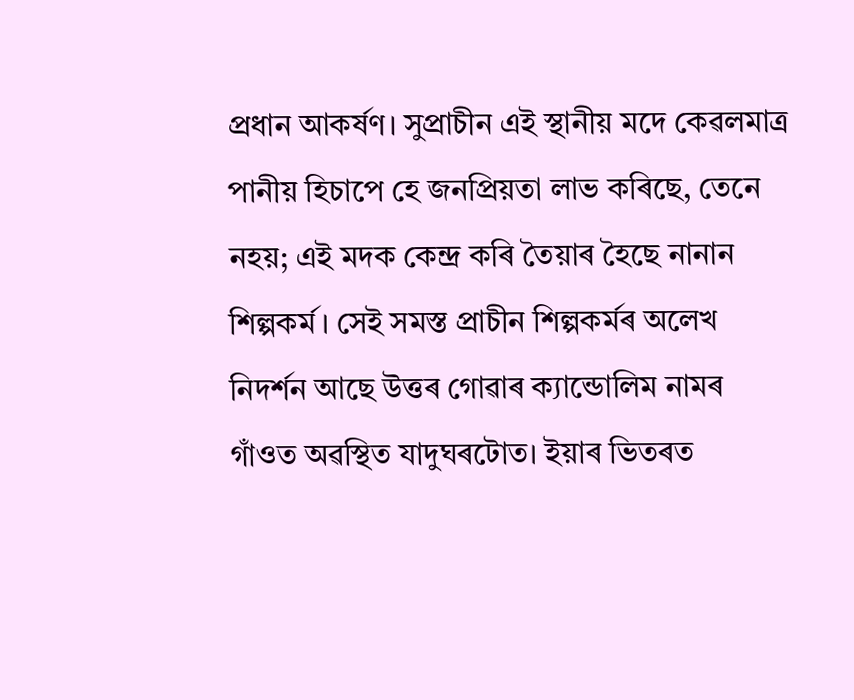প্ৰধান আকৰ্ষণ। সুপ্ৰাচীন এই স্থানীয় মদে কেৱলমাত্ৰ পানীয় হিচাপে হে জনপ্ৰিয়তা লাভ কৰিছে, তেনে নহয়; এই মদক কেন্দ্ৰ কৰি তৈয়াৰ হৈছে নানান শিল্পকৰ্ম। সেই সমস্ত প্ৰাচীন শিল্পকৰ্মৰ অলেখ নিদৰ্শন আছে উত্তৰ গোৱাৰ ক্যান্ডোলিম নামৰ গাঁওত অৱস্থিত যাদুঘৰটোত। ইয়াৰ ভিতৰত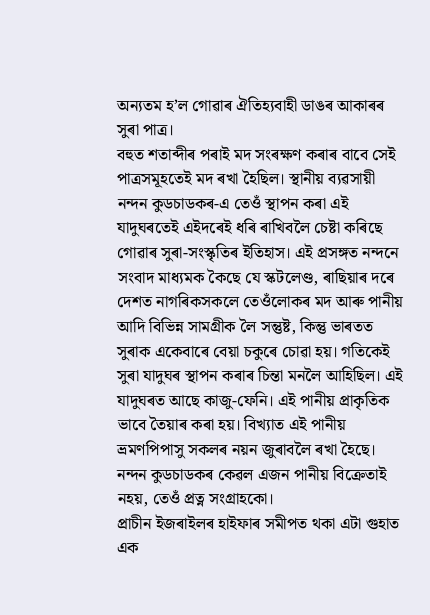অন্যতম হ’ল গোৱাৰ ঐতিহ্যবাহী ডাঙৰ আকাৰৰ সুৰা পাত্ৰ।
বহুত শতাব্দীৰ পৰাই মদ সংৰক্ষণ কৰাৰ বাবে সেই পাত্ৰসমূহতেই মদ ৰখা হৈছিল। স্থানীয় ব্যৱসায়ী নন্দন কুডচাডকৰ-এ তেওঁ স্থাপন কৰা এই যাদুঘৰতেই এইদৰেই ধৰি ৰাখিবলৈ চেষ্টা কৰিছে গোৱাৰ সুৰা-সংস্কৃতিৰ ইতিহাস। এই প্ৰসঙ্গত নন্দনে সংবাদ মাধ্যমক কৈছে যে স্কটলেণ্ড, ৰাছিয়াৰ দৰে দেশত নাগৰিকসকলে তেওঁলোকৰ মদ আৰু পানীয় আদি বিভিন্ন সামগ্ৰীক লৈ সন্তুষ্ট, কিন্তু ভাৰতত সুৰাক একেবাৰে বেয়া চকুৰে চোৱা হয়। গতিকেই সুৰা যাদুঘৰ স্থাপন কৰাৰ চিন্তা মনলৈ আহিছিল। এই যাদুঘৰত আছে কাজু-ফেনি। এই পানীয় প্ৰাকৃতিক ভাবে তৈয়াৰ কৰা হয়। বিখ্যাত এই পানীয় ভ্ৰমণপিপাসু সকলৰ নয়ন জুৰাবলৈ ৰখা হৈছে। নন্দন কুডচাডকৰ কেৱল এজন পানীয় বিক্ৰেতাই নহয়, তেওঁ প্ৰত্ন সংগ্ৰাহকো।
প্ৰাচীন ইজৰাইলৰ হাইফাৰ সমীপত থকা এটা গুহাত এক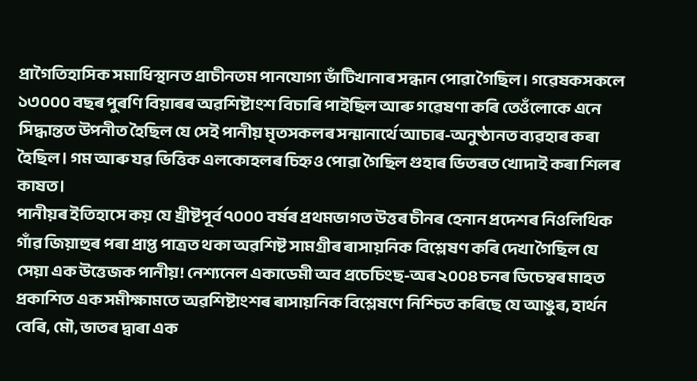প্ৰাগৈতিহাসিক সমাধিস্থানত প্ৰাচীনতম পানযোগ্য ভাঁটিখানাৰ সন্ধান পোৱা গৈছিল। গৱেষকসকলে ১৩০০০ বছৰ পুৰণি বিয়াৰৰ অৱশিষ্টাংশ বিচাৰি পাইছিল আৰু গৱেষণা কৰি তেওঁলোকে এনে সিদ্ধান্তত উপনীত হৈছিল যে সেই পানীয় মৃতসকলৰ সন্মানাৰ্থে আচাৰ-অনুষ্ঠানত ব্যৱহাৰ কৰা হৈছিল। গম আৰু যৱ ভিত্তিক এলকোহলৰ চিহ্নও পোৱা গৈছিল গুহাৰ ভিতৰত খোদাই কৰা শিলৰ কাষত।
পানীয়ৰ ইতিহাসে কয় যে খ্ৰীষ্টপূৰ্ব ৭০০০ বৰ্ষৰ প্ৰথমভাগত উত্তৰ চীনৰ হেনান প্ৰদেশৰ নিওলিথিক গাঁৱ জিয়াহুৰ পৰা প্ৰাপ্ত পাত্ৰত থকা অৱশিষ্ট সামগ্ৰীৰ ৰাসায়নিক বিশ্লেষণ কৰি দেখা গৈছিল যে সেয়া এক উত্তেজক পানীয়! নেশ্যনেল একাডেমী অব প্ৰচেচিংছ-অৰ ২০০৪ চনৰ ডিচেম্বৰ মাহত প্ৰকাশিত এক সমীক্ষামতে অৱশিষ্টাংশৰ ৰাসায়নিক বিশ্লেষণে নিশ্চিত কৰিছে যে আঙুৰ, হাৰ্থন বেৰি, মৌ, ভাতৰ দ্বাৰা এক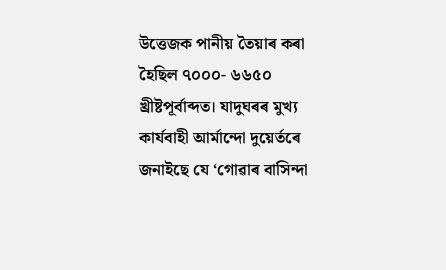উত্তেজক পানীয় তৈয়াৰ কৰা হৈছিল ৭০০০- ৬৬৫০ খ্ৰীষ্টপূৰ্বাব্দত। যাদুঘৰৰ মুখ্য কাৰ্যবাহী আৰ্মান্দো দুয়েৰ্তৰে জনাইছে যে ‘গোৱাৰ বাসিন্দা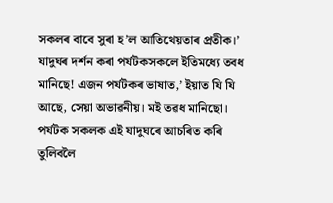সকলৰ বাবে সুৰা হ’ল আতিথেয়তাৰ প্ৰতীক।’ যাদুঘৰ দৰ্শন কৰা পৰ্যটকসকলে ইতিমধ্যে তবধ মানিছে! এজন পৰ্যটকৰ ভাষাত,’ ইয়াত যি যি আছে, সেয়া অভাৱনীয়। মই তৱধ মানিছো। পৰ্যটক সকলক এই যাদুঘৰে আচৰিত কৰি তুলিবলৈ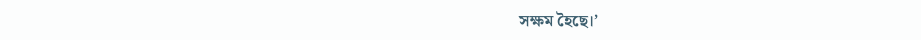সক্ষম হৈছে।’